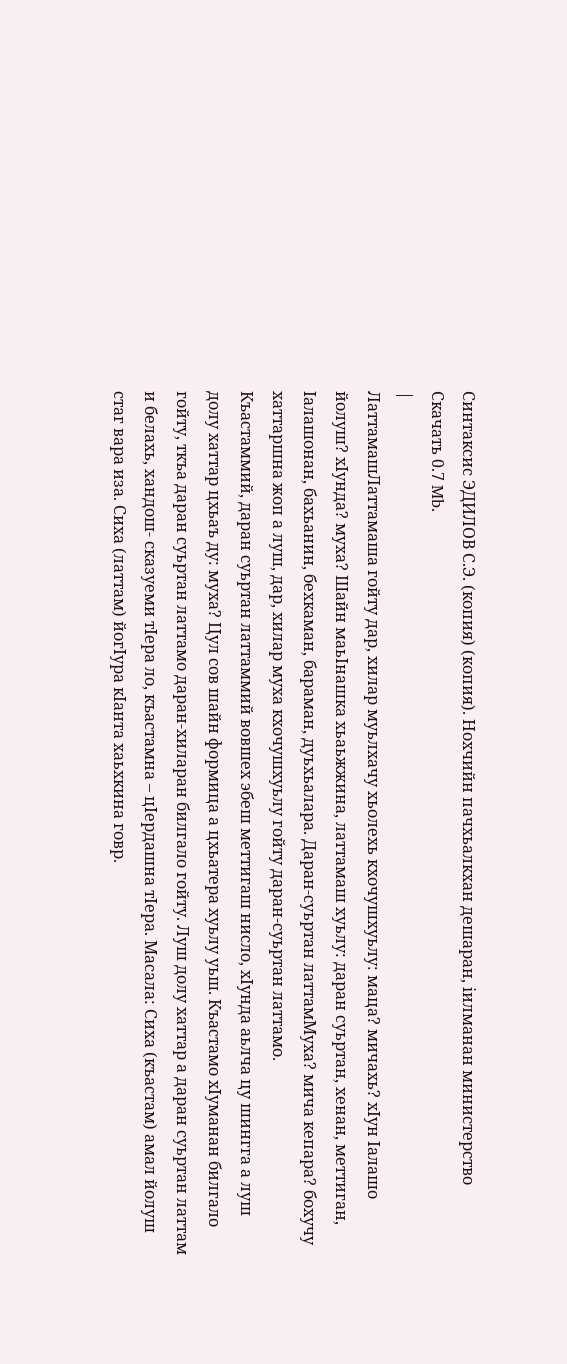Синтаксис ЭДИЛОВ С.Э. (копия) (копия). Нохчийн пачхьалкхан дешаран, iилманан министерство
Скачать 0.7 Mb.
|
ЛаттамашЛаттамаша гойту дар, хилар муьлхачу хьолехь кхочушхуьлу: маца? мичахь? хIун Iалашо йолуш? хIунда? муха? Шайн маьIнашка хьаьжжина, латтамаш хуьлу: даран суьртан, хенан, меттиган, Iалашонан, бахьанин, бехкаман, бараман, дуьхьалара. Даран-суьртан латтамМуха? мича кепара? бохучу хаттаршна жоп а луш, дар, хилар муха кхочушхуьлу гойту даран-суьртан латтамо.
Къастаммий, даран суьртан латтаммий вовшех эбеш меттигаш нисло, хIунда аьлча цу шингга а луш долу хаттар цхьаъ ду: муха? Цул сов шайн формица а цхьатера хуьлу уьш. Къастамо хIуманан билгало гойту, ткъа даран суьртан латтамо даран-хиларан билгало гойту. Луш долу хаттар а даран суьртан латтам и белахь, хандош- сказуеми тIера ло, къастамна – цIердашна тIера. Масала: Сиха (къастам) амал йолуш стаг вара иза. Сиха (латтам) йогIура кIанта хаьхкина говр.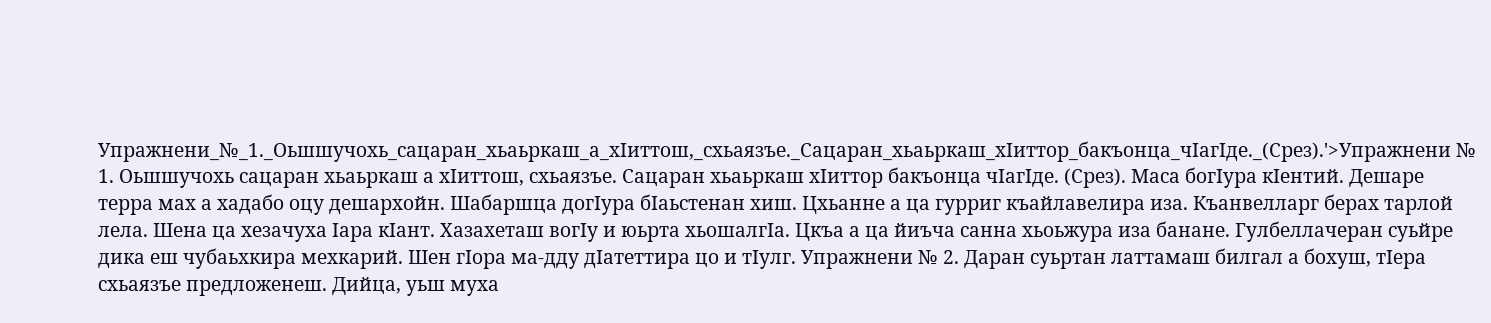Упражнени_№_1._Оьшшучохь_сацаран_хьаьркаш_а_хIиттош,_схьаязъе._Сацаран_хьаьркаш_хIиттор_бакъонца_чIагIде._(Срез).'>Упражнени № 1. Оьшшучохь сацаран хьаьркаш а хIиттош, схьаязъе. Сацаран хьаьркаш хIиттор бакъонца чIагIде. (Срез). Маса богIура кIентий. Дешаре терра мах а хадабо оцу дешархойн. Шабаршца догIура бIаьстенан хиш. Цхьанне а ца гурриг къайлавелира иза. Къанвелларг берах тарлой лела. Шена ца хезачуха Iара кIант. Хазахеташ вогIу и юьрта хьошалгIа. Цкъа а ца йиъча санна хьоьжура иза банане. Гулбеллачеран суьйре дика еш чубаьхкира мехкарий. Шен гIора ма-дду дIатеттира цо и тIулг. Упражнени № 2. Даран суьртан латтамаш билгал а бохуш, тIера схьаязъе предложенеш. Дийца, уьш муха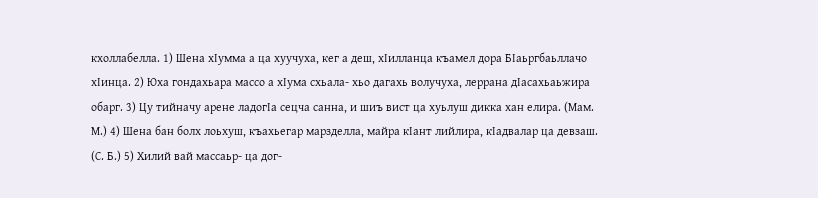кхоллабелла. 1) Шена хIумма а ца хуучуха, кег а деш, хIилланца къамел дора БIаьргбаьллачо хIинца. 2) Юха гондахьара массо а хIума схьала- хьо дагахь волучуха, леррана дIасахьаьжира обарг. 3) Цу тийначу арене ладогIа сецча санна, и шиъ вист ца хуьлуш дикка хан елира. (Мам. М.) 4) Шена бан болх лоьхуш, къахьегар марзделла, майра кIант лийлира, кIадвалар ца девзаш. (С. Б.) 5) Хилий вай массаьр- ца дог-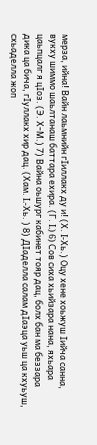мерза, ийна! Вайн лаьмнийн гIиллакх ду и! (Х. I-Хь.) Оцу хене хоьжуш Iийча санна, вукху шиммо шаьлтанаш баттара ехира. (Г. I.) 6) Сов сиха хьийзара нана, яхьара цаьпцалг я цIоз. (Э. Х-М.) 7) Вайна оьшург кабинет тояр дац, болх бан ма беззара дика ца бича, гIуллакх хир дац. (Хам. I.-Хь. ) 8) ДIаделла салам дIаэца уьш ца кхуьуш, схьаделла жоп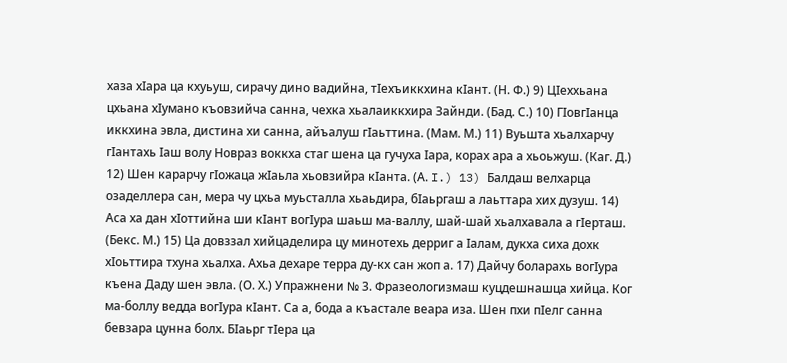хаза хIара ца кхуьуш, сирачу дино вадийна, тIехъиккхина кIант. (Н. Ф.) 9) ЦIеххьана цхьана хIумано къовзийча санна, чехка хьалаиккхира Зайнди. (Бад. С.) 10) ГIовгIанца иккхина эвла, дистина хи санна, айъалуш гIаьттина. (Мам. М.) 11) Вуьшта хьалхарчу гIантахь Iаш волу Новраз воккха стаг шена ца гучуха Iара, корах ара а хьоьжуш. (Каг. Д.) 12) Шен карарчу гIожаца жIаьла хьовзийра кIанта. (А. I.) 13) Балдаш велхарца озаделлера сан, мера чу цхьа муьсталла хьаьдира, бIаьргаш а лаьттара хих дузуш. 14) Аса ха дан хIоттийна ши кIант вогIура шаьш ма-валлу, шай-шай хьалхавала а гIерташ. (Бекс. М.) 15) Ца довззал хийцаделира цу минотехь дерриг а Iалам, дукха сиха дохк хIоьттира тхуна хьалха. Ахьа дехаре терра ду-кх сан жоп а. 17) Дайчу боларахь вогIура къена Даду шен эвла. (О. Х.) Упражнени № 3. Фразеологизмаш куцдешнашца хийца. Ког ма-боллу ведда вогIура кIант. Са а, бода а къастале веара иза. Шен пхи пIелг санна бевзара цунна болх. БIаьрг тIера ца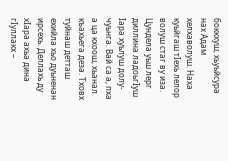боккхуш, хьуьйсура нах Адам хелхаволуш. Наха куьйгаш тIехь лелор волуш стаг ву иза. Цундела уьш лерг диллина ладоьгIуш Iара хуьлуш долу- чуьнга. Вай са а, пха а ца кхоош, хьанал къахьега деза. Тховх туйнаш детташ ехийла хьо дуьненан ирсехь. Деллахь ду хIара ахьа дина гIуллакх –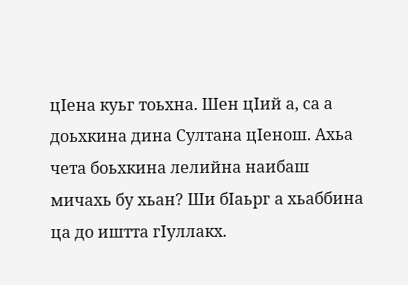цIена куьг тоьхна. Шен цIий а, са а доьхкина дина Султана цIенош. Ахьа чета боьхкина лелийна наибаш мичахь бу хьан? Ши бIаьрг а хьаббина ца до иштта гIуллакх.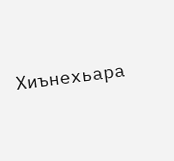Хиънехьара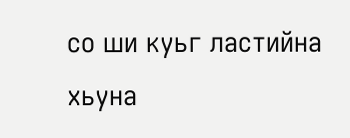со ши куьг ластийна хьуна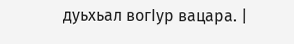дуьхьал вогIур вацара. |